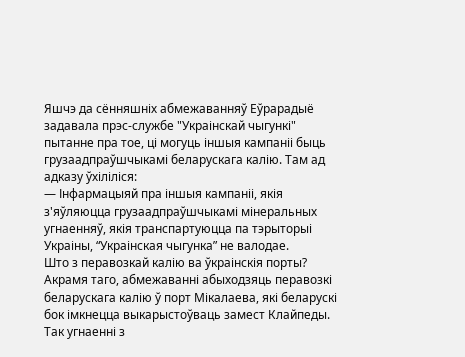Яшчэ да сённяшніх абмежаванняў Еўрарадыё задавала прэс-службе "Украінскай чыгункі" пытанне пра тое, ці могуць іншыя кампаніі быць грузаадпраўшчыкамі беларускага калію. Там ад адказу ўхіліліся:
— Інфармацыяй пра іншыя кампаніі, якія з'яўляюцца грузаадпраўшчыкамі мінеральных угнаенняў, якія транспартуюцца па тэрыторыі Украіны, “Украінская чыгунка” не валодае.
Што з перавозкай калію ва ўкраінскія порты?
Акрамя таго, абмежаванні абыходзяць перавозкі беларускага калію ў порт Мікалаева, які беларускі бок імкнецца выкарыстоўваць замест Клайпеды. Так угнаенні з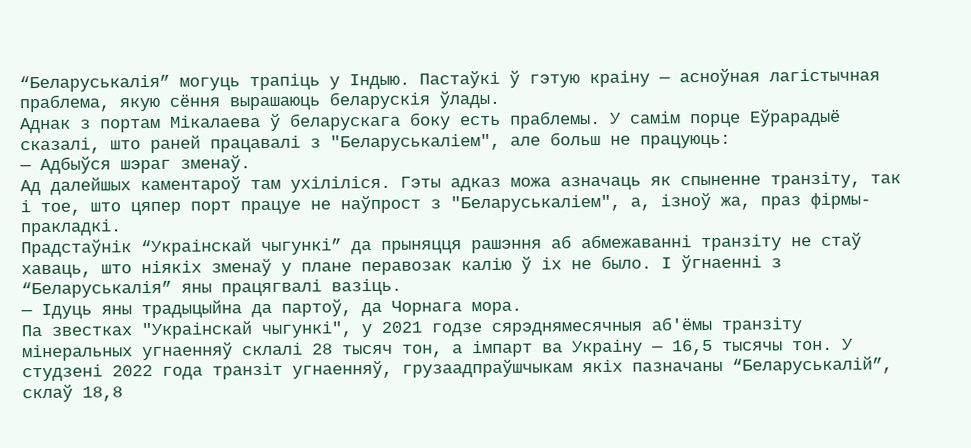“Беларуськалія” могуць трапіць у Індыю. Пастаўкі ў гэтую краіну — асноўная лагістычная праблема, якую сёння вырашаюць беларускія ўлады.
Аднак з портам Мікалаева ў беларускага боку есть праблемы. У самім порце Еўрарадыё сказалі, што раней працавалі з "Беларуськаліем", але больш не працуюць:
— Адбыўся шэраг зменаў.
Ад далейшых каментароў там ухіліліся. Гэты адказ можа азначаць як спыненне транзіту, так і тое, што цяпер порт працуе не наўпрост з "Беларуськаліем", а, ізноў жа, праз фірмы-пракладкі.
Прадстаўнік “Украінскай чыгункі” да прыняцця рашэння аб абмежаванні транзіту не стаў хаваць, што ніякіх зменаў у плане перавозак калію ў іх не было. І ўгнаенні з “Беларуськалія” яны працягвалі вазіць.
— Ідуць яны традыцыйна да партоў, да Чорнага мора.
Па звестках "Украінскай чыгункі", у 2021 годзе сярэднямесячныя аб'ёмы транзіту мінеральных угнаенняў склалі 28 тысяч тон, а імпарт ва Украіну — 16,5 тысячы тон. У студзені 2022 года транзіт угнаенняў, грузаадпраўшчыкам якіх пазначаны “Беларуськалій”, склаў 18,8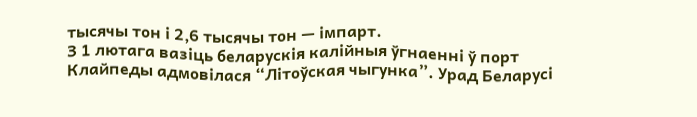тысячы тон і 2,6 тысячы тон — імпарт.
З 1 лютага вазіць беларускія калійныя ўгнаенні ў порт Клайпеды адмовілася “Літоўская чыгунка”. Урад Беларусі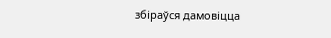збіраўся дамовіцца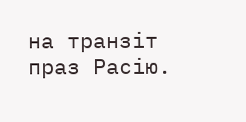на транзіт праз Расію.